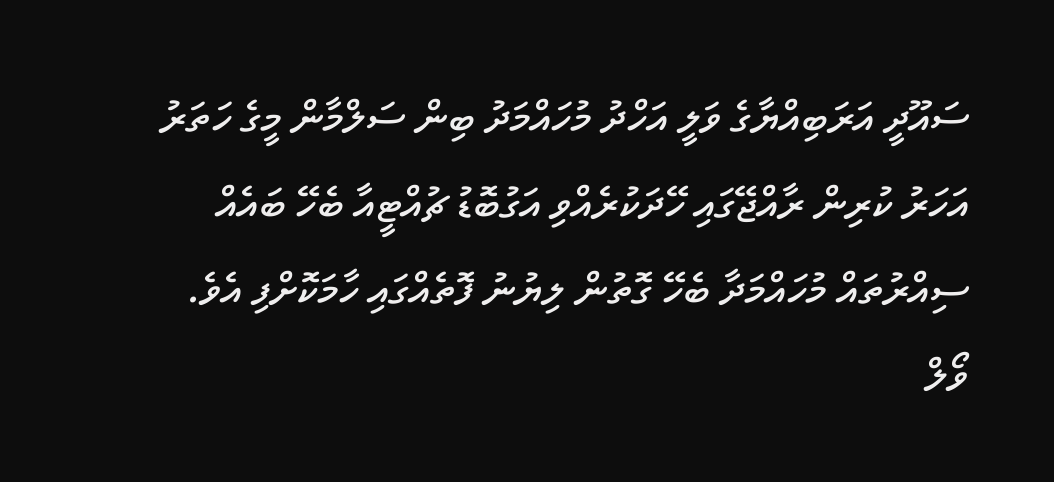ސައޫދީ އަރަބިއްޔާގެ ވަލީ އަހްދު މުހައްމަދު ބިން ސަލްމާން މީގެ ހަތަރު އަހަރު ކުރިން ރާއްޖޭގައި ހޭދަކުރެއްވި އަގުބޮޑު ޗުއްޓީއާ ބެހޭ ބައެއް ސިއްރުތައް މުހައްމަދާ ބެހޭ ގޮތުން ލިޔުނު ފޮތެއްގައި ހާމަކޮށްފި އެވެ.
ވޯލް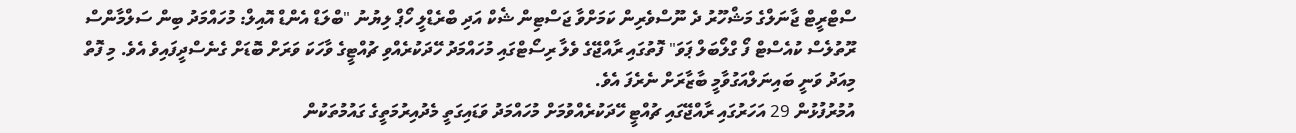ސްޓްރީޓް ޖާނަލްގެ މަޝްހޫރު ދެ ނޫސްވެރިން ކަމަށްވާ ޖަސްޓިން ޝެކް އަދި ބްރެޑްލީ ހޯޕް ލިޔުނު "ބްލަޑް އެންޑް އޮއިލް: މުހައްމަދު ބިން ސަލްމާންސް ރޫތުލެސް ކުއެސްޓް ފޯ ގްލޯބަލް ޕަވަ" ފޮތުގައި ރާއްޖޭގެ ވެލާ ރިސޯޓްގައި މުހައްމަދު ހޭދަކުރެއްވި ޗުއްޓީގެ ވާހަކަ ވަރަށް ބޮޑަށް ގެނެސްދީފައިވެ އެވެ. މި ފޮތް މިއަދު ވަނީ ބައިނަލްއަގުވާމީ ބާޒާރަށް ނެރެފަ އެވެ.
އުމުރުފުޅުން 29 އަހަރުގައި ރާއްޖޭގައި ޗުއްޓީ ހޭދަކުރެއްވުމަށް މުހައްމަދު ވަޑައިގަތީ މެދުއިރުމަތީގެ ގައުމުތަކުން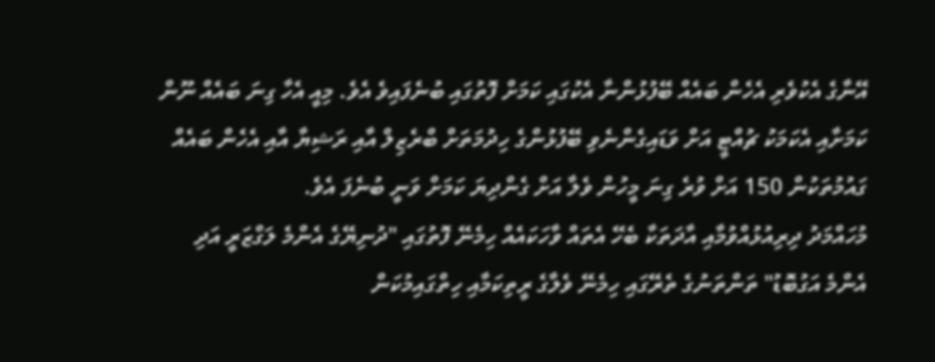އޭނާގެ އެކުވެރި އެހެން ބައެއް ބޭފުޅުންނާ އެކުގައި ކަމަށް ފޮތުގައި ބުނެފައިވެ އެވެ. މިއީ އެހާ ގިނަ ބައެއް ނޫން ކަމަށާއި އެކަމަކު ޗުއްޓީ އަށް ވަޑައިގެންނެވި ބޭފުޅުންގެ ހިދުމަތަށް ބްރެޒިލް އާއި ރަޝިޔާ އާއި އެހެން ބައެއް ގައުމުތަކުން 150 އަށް ވުރެ ގިނަ މީހުން ވެލާ އަށް ގެންދިޔަ ކަމަށް ވަނީ ބުނެފަ އެވެ.
މުހައްމަދު ދިރިއުޅުއްވުމާއި އާދަތަކާ ބެހޭ އެތައް ވާހަކައެއް ހިމެނޭ ފޮތުގައި "ދުނިޔޭގެ އެންމެ ލަގްޒަރީ އަދި އެންމެ އަގުބޮޑު" ތަންތަނުގެ ތެރޭގައި ހިމެނޭ ވެލާގެ ރީތިކަމާއި ހިތްގައިމުކަން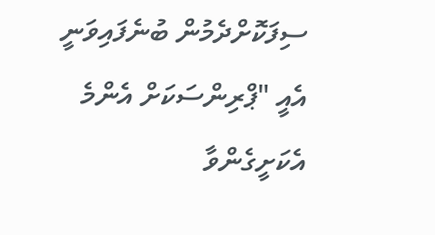ސިފަކޮށްދެމުން ބުނެފައިވަނީ އެއީ "ޕްރިންސަކަށް އެންމެ އެކަށީގެންވާ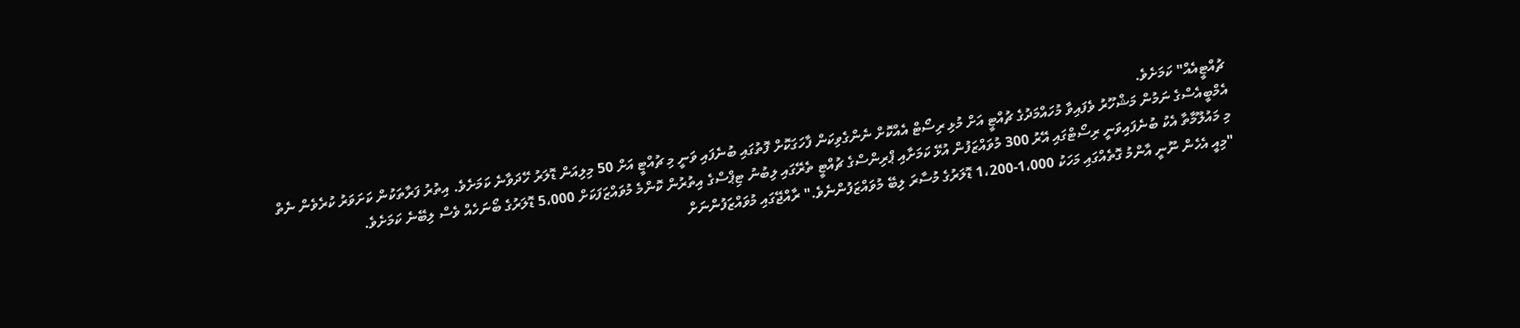ޗުއްޓީއެއް" ކަމަށެވެ.
އެމްބީއެސްގެ ނަމުން މަޝްހޫރު ވެފައިވާ މުހައްމަދުގެ ޗުއްޓީ އަށް މުޅި ރިސޯޓް އެއްކޮށް ނެންގެވިކަން ފާހަގަކޮށް ފޮތުގައި ބުނެފައި ވަނީ މި ޗުއްޓީ އަށް 50 މިލިއަން ޑޮލަރު ހޭދަވާނެ ކަމަށެވެ. އިތުރު ފަރާތަކުން ކަށަވަރު ކުރެވެން ނެތް މި މައުލޫމާތާ އެކު ބުނެފައިވަނީ ރިސޯޓްގައި އޭރު 300 މުވައްޒަފުން އުޅޭ ކަމަށާއި ޕްރިންސްގެ ޗުއްޓީ ތެރޭގައި ލިބުނު ޓިޕްސްގެ އިތުރުން ކޮންމެ މުވައްޒަފަކަށް 5،000 ޑޮލަރުގެ ބޯނަހެއް ވެސް ލިބޭނެ ކަމަށެވެ.
"މިއީ އެހެން ނޫނީ އާންމު ގޮތެއްގައި މަހަކު 1،000-1،200 ޑޮލަރުގެ މުސާރަ ލިބޭ މުވައްޒަފުންނެވެ." ރާއްޖޭގައި މުވައްޒަފުންނަށް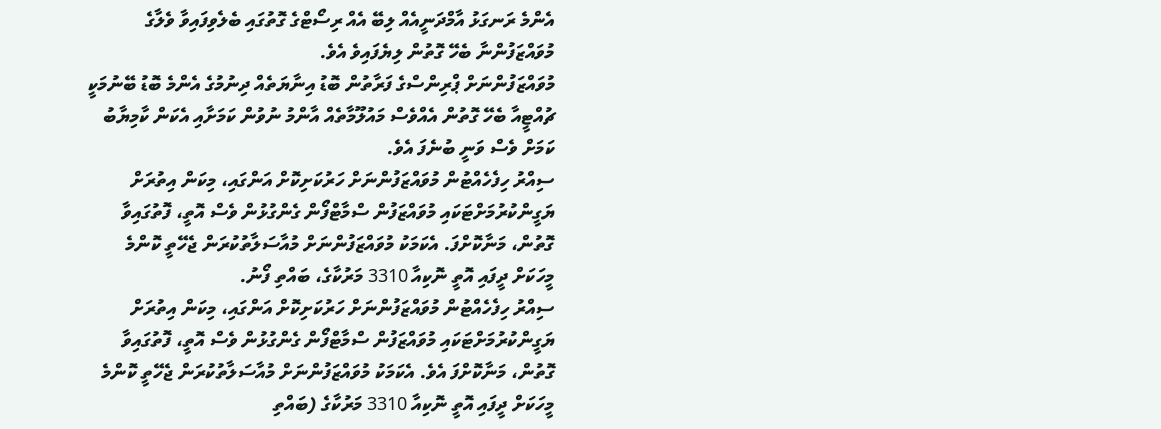އެންމެ ރަނގަޅު އާމްދަނީއެއް ލިބޭ އެއް ރިސޯޓްގެ ގޮތުގައި ބެލެވިފައިވާ ވެލާގެ މުވައްޒަފުންނާ ބެހޭ ގޮތުން ލިޔެފައިވެ އެވެ.
މުވައްޒަފުންނަށް ޕްރިންސްގެ ފަރާތުން ބޮޑު އިނާޔަތެއް ދިނުމުގެ އެންމެ ބޮޑު ބޭނުމަކީ ޗުއްޓީއާ ބެހޭ ގޮތުން އެއްވެސް މައުލޫމާތެއް އާންމު ނުވުން ކަމަށާއި އެކަން ކާމިޔާބު ކަމަށް ވެސް ވަނީ ބުނެފަ އެވެ.
ސިއްރު ހިފެހެއްޓުން މުވައްޒަފުންނަށް ހަރުކަށިކޮށް އަންގައި، މިކަން އިތުރަށް ޔަގީންކުރުމަށްޓަކައި މުވައްޒަފުން ސްމާޓްފޯން ގެންގުޅުން ވެސް އޮތީ، ފޮތުގައިވާ ގޮތުން، މަނާކޮށްފަ. އެކަމަކު މުވައްޒަފުންނަށް މުއާސަލާތުކުރަން ޖެހޭތީ ކޮންމެ މީހަކަށް ދީފައި އޮތީ ނޮކިއާ 3310 މަރުކާގެ، ބައްތި ފޯނު.
ސިއްރު ހިފެހެއްޓުން މުވައްޒަފުންނަށް ހަރުކަށިކޮށް އަންގައި، މިކަން އިތުރަށް ޔަގީންކުރުމަށްޓަކައި މުވައްޒަފުން ސްމާޓްފޯން ގެންގުޅުން ވެސް އޮތީ، ފޮތުގައިވާ ގޮތުން، މަނާކޮށްފަ އެވެ. އެކަމަކު މުވައްޒަފުންނަށް މުއާސަލާތުކުރަން ޖެހޭތީ ކޮންމެ މީހަކަށް ދީފައި އޮތީ ނޮކިއާ 3310 މަރުކާގެ (ބައްތި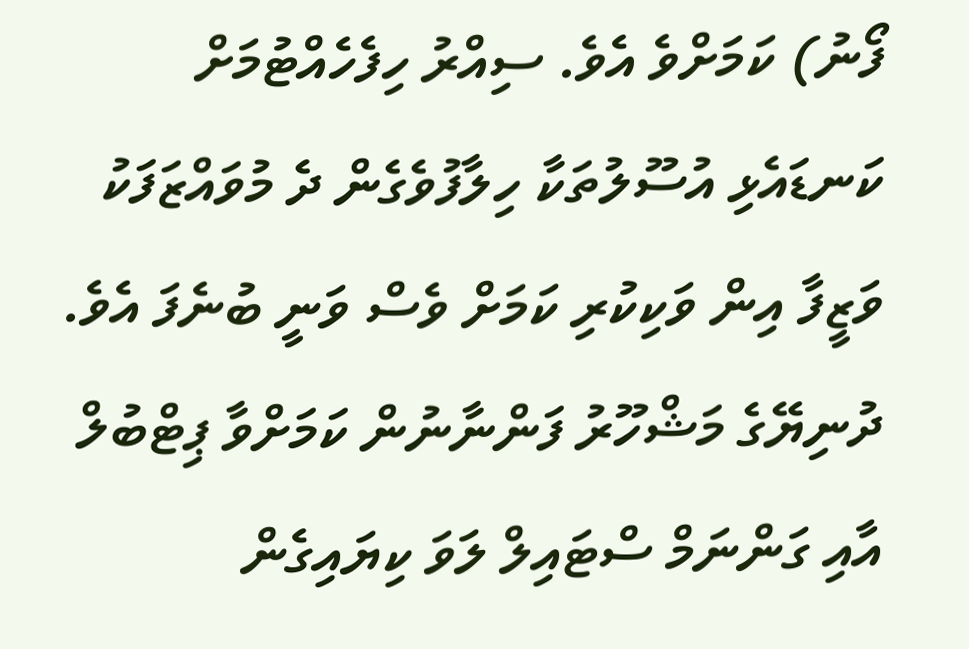ފޯނު) ކަމަށްވެ އެވެ. ސިއްރު ހިފެހެއްޓުމަށް ކަނޑައެޅި އުސޫލުތަކާ ހިލާފުވެގެން ދެ މުވައްޒަފަކު ވަޒީފާ އިން ވަކިކުރި ކަމަށް ވެސް ވަނީ ބުނެފަ އެވެ.
ދުނިޔޭގެ މަޝްހޫރު ފަންނާނުން ކަމަށްވާ ޕިޓްބުލް އާއި ގަންނަމް ސްޓައިލް ލަވަ ކިޔައިގެން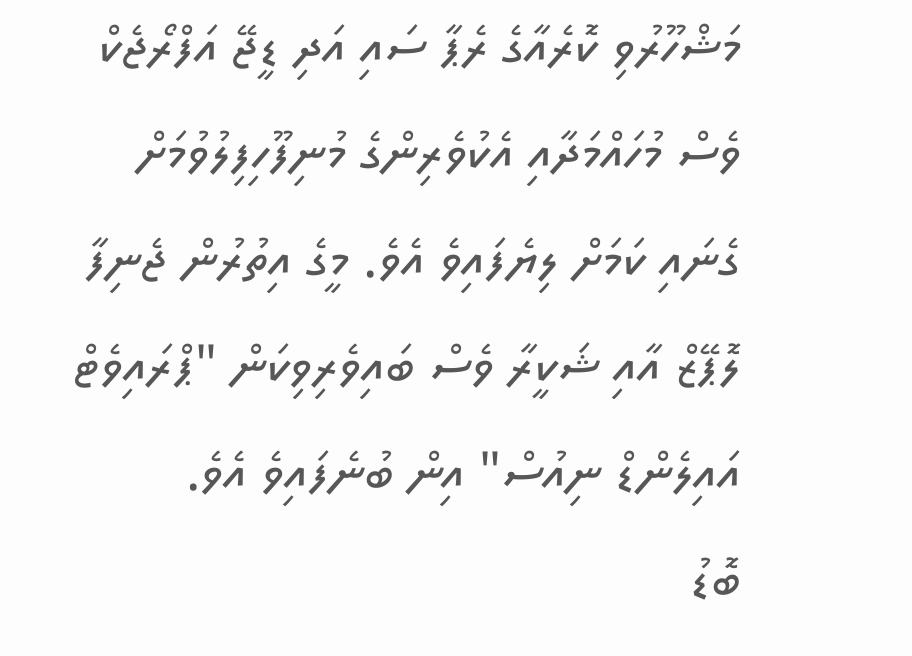މަޝްހޫރުވި ކޮރެއާގެ ރެޕާ ސައި އަދި ޑީޖޭ އަފްރޯޖެކް ވެސް މުހައްމަދާއި އެކުވެރިންގެ މުނިފޫހިފިލުވުމަށް ގެނައި ކަމަށް ލިޔެފައިވެ އެވެ. މީގެ އިތުރުން ޖެނިފާ ލޮޕޭޒް އާއި ޝަކީރާ ވެސް ބައިވެރިވިކަން "ޕްރައިވެޓް އައިލެންޑް ނިއުސް" އިން ބުނެފައިވެ އެވެ.
ބޮޑު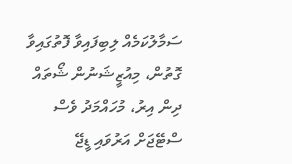ސަމާލުކަމެއް ލިބިފައިވާ ފޮތުގައިވާ ގޮތުން، މިއުޒީޝަނުން ޝޯތައް ދިން އިރު، މުހައްމަދު ވެސް ސްޓޭޖަށް އަރުވައި ޑީޖޭ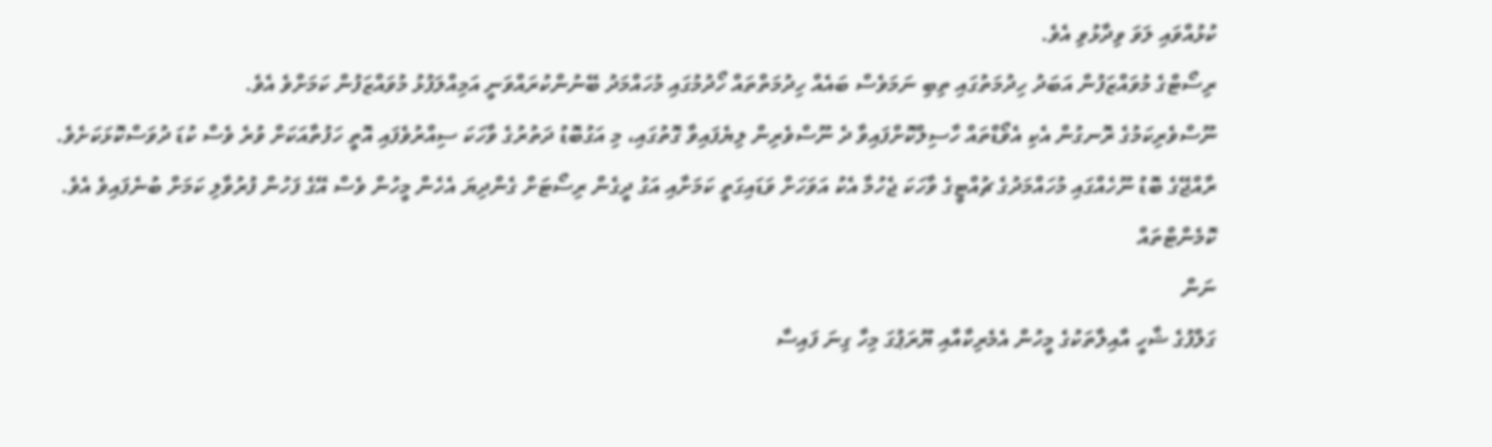ކުޅުއްވައި ލަވަ ވިދާޅުވި އެވެ.
ރިސޯޓްގެ މުވައްޒަފުން އަބަދު ހިދުމަތުގައި ތިބި ނަމަވެސް ބައެއް ހިދުމަތްތައް ހޯދުމުގައި މުހައްމަދު ބޭނުންކުރައްވަނީ އަމިއްލަފުޅު މުވައްޒަފުން ކަމަށްވެ އެވެ.
ނޫސްވެރިކަމުގެ ރޮނގުން އެކި އެވޯޑްތައް ހާސިލްކޮށްފައިވާ ދެ ނޫސްވެރިން ލިޔެފައިވާ ގޮތުގައި، މި އަގުބޮޑު ދަތުރުގެ ވާހަކަ ސިއްރުވެފައި އޮތީ ހަފުތާއަކަށް ވުރެ ވެސް ކުޑަ ދުވަސްކޮޅަކަށެވެ. ރާއްޖޭގެ ބޮޑު ނޫހެއްގައި މުހައްމަދުގެ ޗުއްޓީގެ ވާހަކަ ޖެހުމާ އެކު އަވަހަށް ވަޑައިގަތީ ކަމަށާއި އަގު ދީގެން ރިސޯޓަށް ގެންދިޔަ އެހެން މީހުން ވެސް އޭގެ ފަހުން ފުރުވާލި ކަމަށް ބުނެފައިވެ އެވެ.
ކޮމެންޓްތައް
ނަން
ގަލްފުގެ ޝާހީ އާއިލާތަކުގެ މީހުން އެމެރިކާއާއި ޔޫރަޕުގަ މިހާ ގިނަ ފައިސާ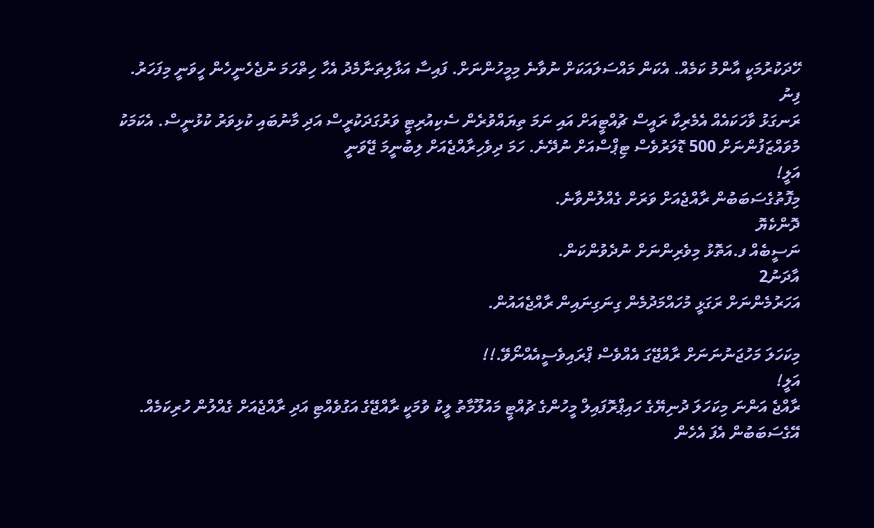ހޭދަކުރުމަކީ އާންމު ކަމެއް. އެކަން މައްސަލައަކަށް ނުވާނެ މިމީހުންނަށް. ފައިސާ އަޅާލިތަނާމެދު އެހާ ހިތްހަމަ ނުޖެހެނީހެން ހީވަނީ މިފަހަރު.
ފިނު
ރަނގަޅު ވާހަކައެއް އެމެރިކާ ރައީސް ޗުއްޓީއަށް އައި ނަމަ ތިޔައްވުރެން ސެކިއުރިޓީ ވަރުގަދަކުރީސް އަދި މާނުބައި ކުޅިވަރު ކުޅުނީސް. އެކަމަކު މުވައްޒަފުންނަށް 500 ޑޮލަރުވެސް ޓިޕްސްއަށް ނުދޭނެ. ހަމަ ދިވެހިރާއްޖެއަށް ލިބުނީމަ ޖޭވަނީ
އަލީ!
މިފޮތުގެސަބަބުން ރާއްޖެއަށް ވަރަށް ގެއްލުންވާނެ.
ދޮންކެޔޮ
ނަސީބެއް ފ.އަތޮޅު މިވެރިންނަށް ނުދެވުންކަން.
އާދަނު2
އަހަރުމެންނަށް ރަގަޅީ މުހައްމަދުމެން ގިނަގިނައިން ރާއްޖެއައުން.

މިކަހަލަ މަހުޖަނުނަނަށް ރާއްޖޭގަ އެއްވެސް ޕްރައިވެސީއެއްނޯވޭ.!!
އަލީ!
ރާއްޖެ އަންނަ މިކަހަލަ ދުނިޔޭގެ ހައިޕްރޮފައިލް މީހުންގެ ޗުއްޓީ މައުލޫމާތު ލީކު ވުމަކީ ރާއްޖޭގެ އަގުވެއްޓި އަދި ރާއްޖެއަށް ގެއްލުން ހުރިކަމެއް. އޭގެސަބަބުން އެފަ އެހެން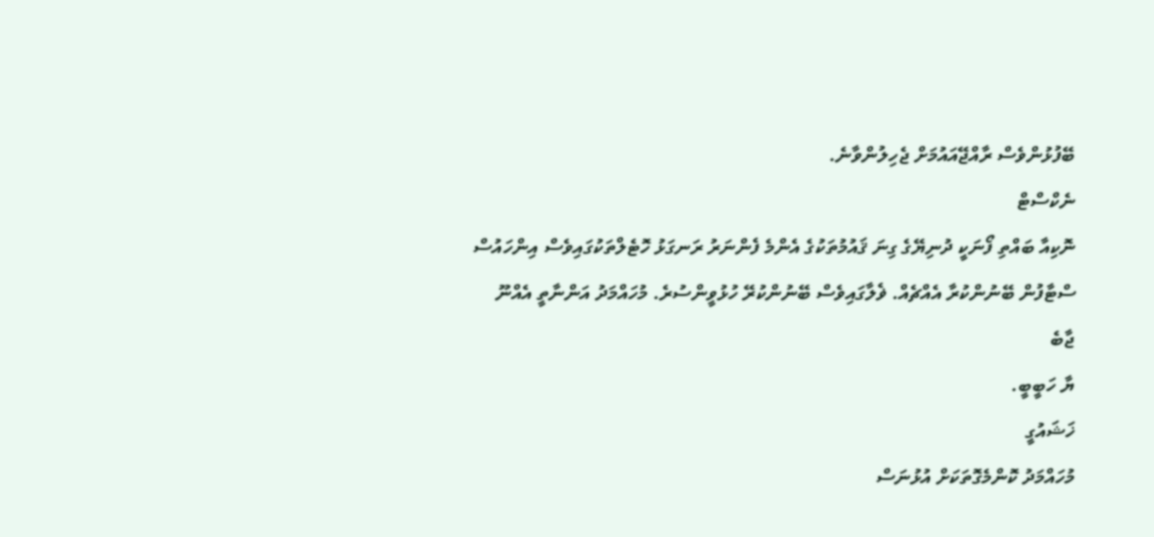ބޭފުޅުންވެސް ރާއްޖޭއައުމަށް ޖެހިލުންވާނެ.
ނެކްސްޓް
ނޮކިއާ ބައްތި ފޯނަކީ ދުނިޔޭގެ ގިނަ ޤައުމުތަކުގެ އެންމެ ފެންނަރު ރަނގަޅު ހޮޓެލްތަކުގައިވެސް އިންހައުސް ސްޓާފުން ބޭނުންކުރާ އެއްޗެއް. ޥެލާގައިވެސް ބޭނުންކުރޭ ހުޅުވީންސުރެ. މުހައްމަދު އަންނާތީ އެއްނޫ
ޖާބެ
ޔާ ހަބީބީ.
ޚަޝައުގީ
މުހައްމަދު ކޮންމެގޮތަކަށް އުޅުނަސް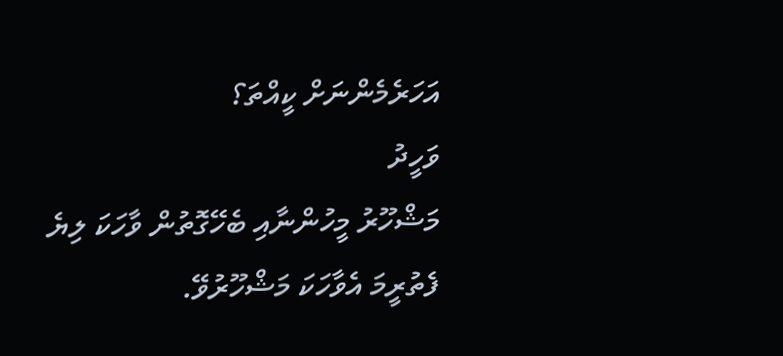އަހަރެމެންނަށް ކީއްތަ؟
ވަހީދު
މަޝްހޫރު މީހުންނާއި ބެހޭގޮތުން ވާހަކަ ލިޔެ ފެތުރީމަ އެވާހަކަ މަޝްހޫރުވޭ.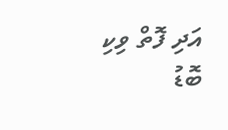އަދި ފޮތް ވިކި ބޮޑު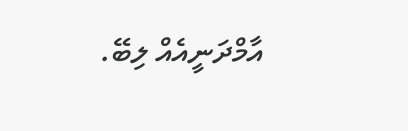އާމްދަނީއެއް ލިބޭ.